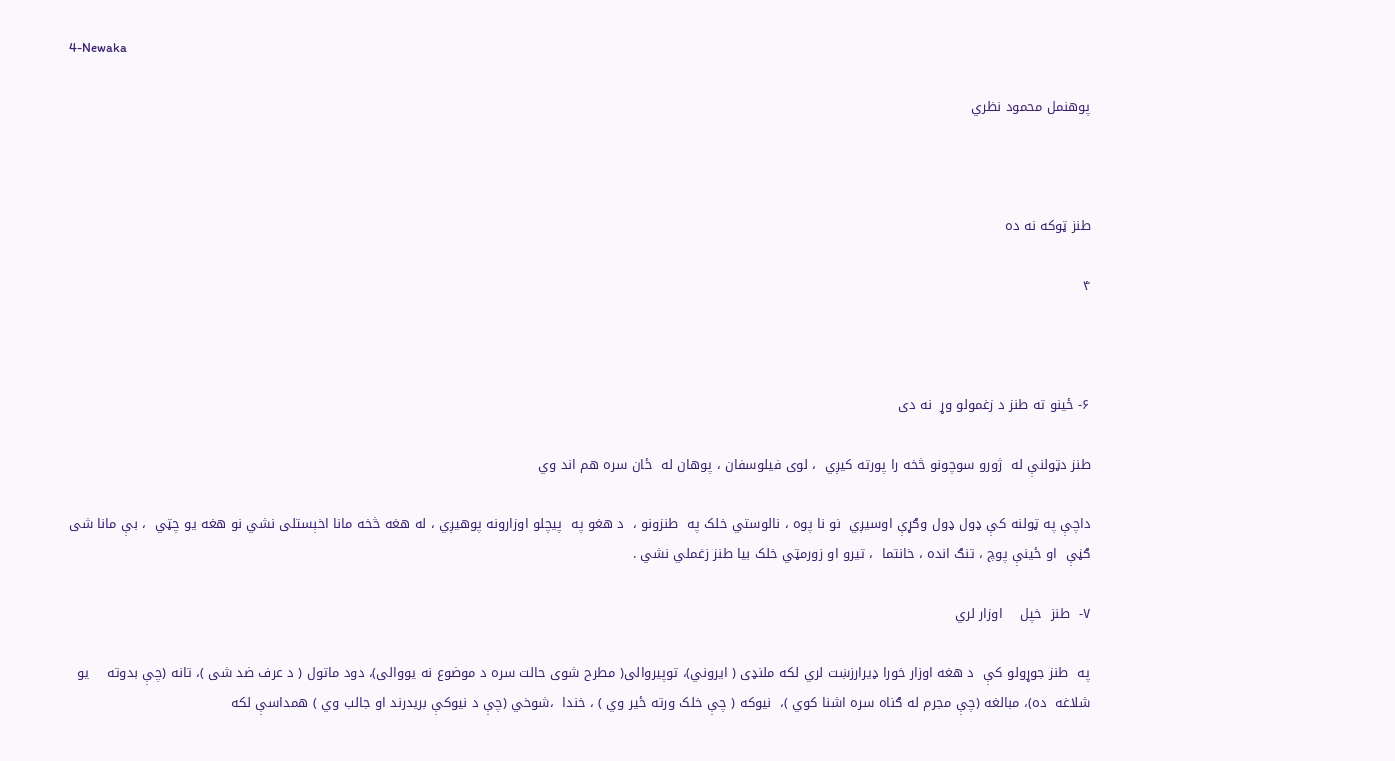4-Newaka

پوهنمل محمود نظري



طنز ټوکه نه ده

۴



۶- ځینو ته طنز د زغمولو وړ  نه دی

طنز دټولنې له  ژورو سوچونو څخه را پورته کیږي  ، لوی فیلوسفان ، پوهان له  ځان سره هم اند وي

داچې په ټولنه کې ډول ډول وګړې اوسیږي  نو نا پوه ، نالوستي خلک په  طنزونو ،  د هغو په  پيچلو اوزارونه پوهیږي ، له هغه څخه مانا اخېستلی نشي نو هغه یو چټي  ، بې مانا شی ګڼې  او ځینې پوچ ، تنګ انده ، خانتما  ، تیرو او زورمټي خلک بیا طنز زغملي نشي .

۷-  طنز  خپل    اوزار لري

په  طنز جوړولو کې  د هغه اوزار خورا ډیرارزښت لري لکه ملنډی ( ایروني)، توپيروالی( مطرح شوی حالت سره د موضوع نه یووالی)، دود ماتول ( د عرف ضد شی )، تانه (چې بدوته    یو شلاغه  ده)، مبالغه (چې مجرم له ګناه سره اشنا کوي )،  نیوکه ( چې خلک ورته ځیر وي ) ، خندا  ،شوخي (چې د نیوکې بریدرند او جالب وي ) همداسې لکه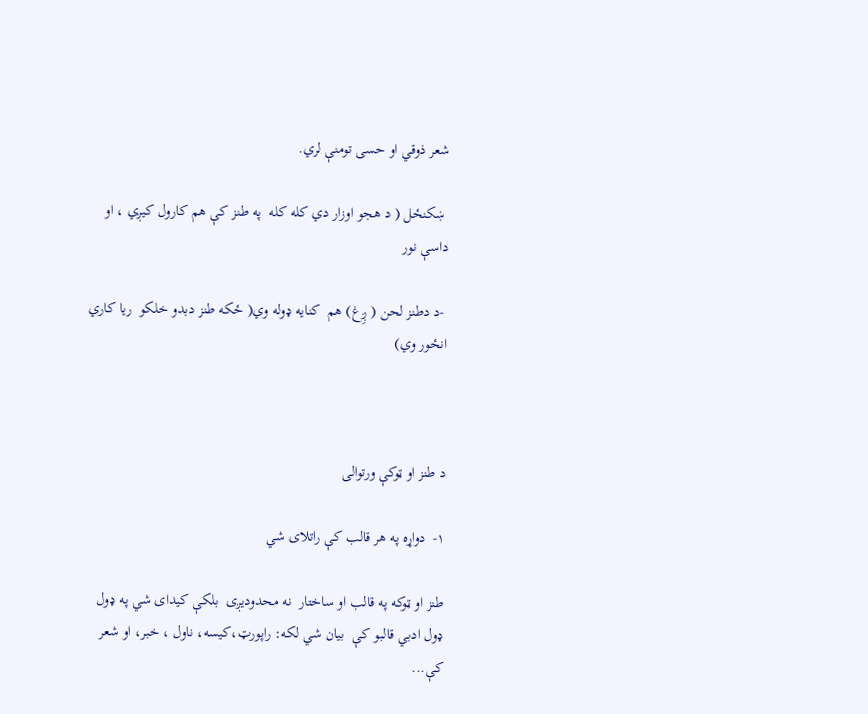شعر ذوقي او حسی تومنې لري.

 ښکنځل ( د هجو اوزار دي کله کله  په طنز کې هم کارول کیږي ، او داسې نور

 -د دطنز لحن ( ږِغ) هم  کنایه ډوله وي( ځکه طنز دبدو خلکو  ریا کاري انځور وي)



د طنز او ټوکې ورتوالی

۱-  دواړه په هر قالب کې راتلای شي

طنز او ټوکه په قالب او ساختار  نه محدودیږی  بلکې کیدای شي په ډول ډول ادبي قالبو کې  بیان شي لکه: راپورټ،کیسه، ناول ، خبر، او شعر کې...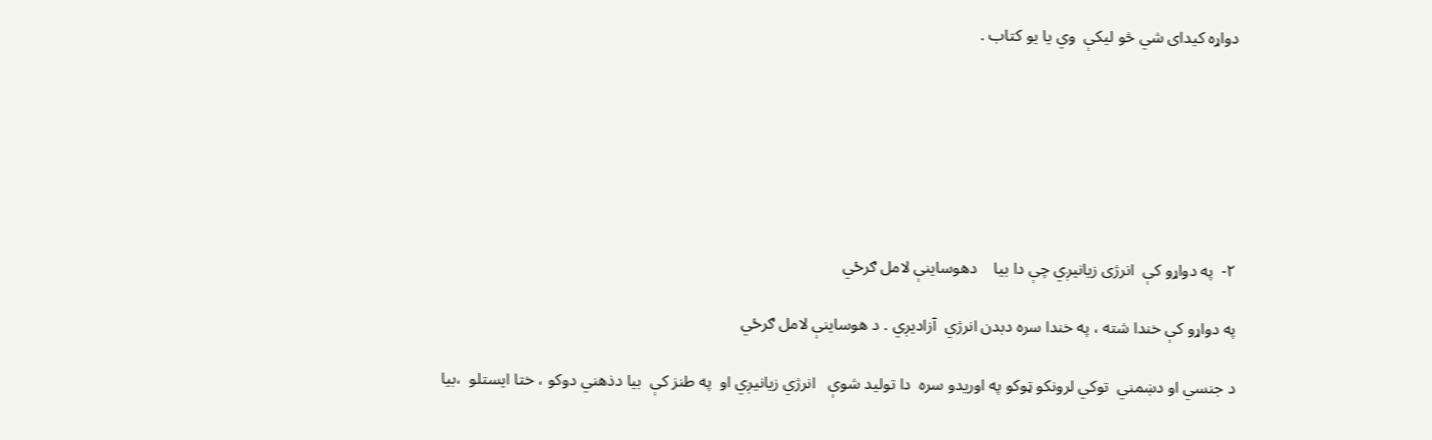دواړه کیدای شي څو لیکې  وي یا یو کتاب .







۲-  په دواړو کې  انرژی زیانیږي چې دا بیا    دهوساینې لامل ګرځي

په دواړو کې خندا شته ، په خندا سره دبدن انرژي  آزادیږي . د هوساینې لامل ګرځي

د جنسي او دښمني  توکي لرونکو ټوکو په اوریدو سره  دا تولید شوې   انرژي زیانیږي او  په طنز کې  بیا دذهني دوکو ، ختا ایستلو  ،بیا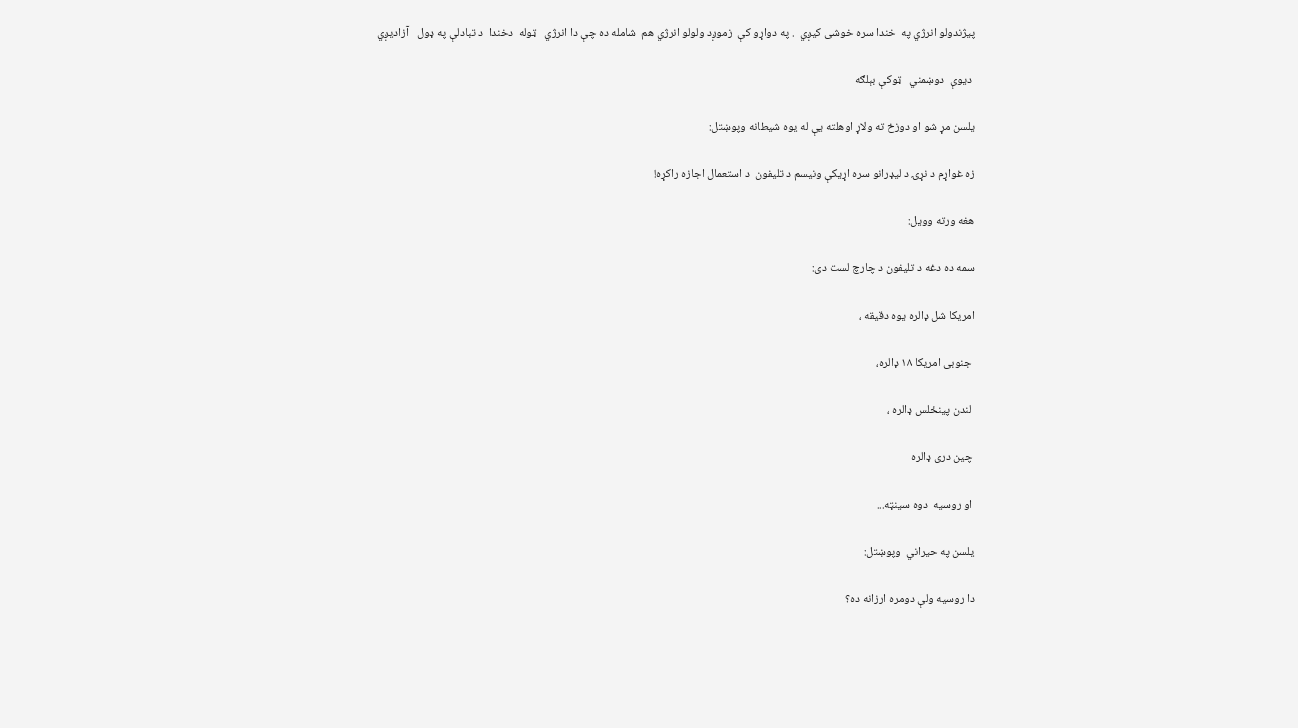پيژندولو انرژي په  خندا سره خوشی کیږي  . په دواړو کې  زموږد ولولو انرژي هم  شامله ده چې دا انرژي   ټوله  دخندا  د تبادلې په ډول   آزادیږي

 دیوې  دوښمني   ټوکې بېلګه

یلسن مړ شو او دوزخ ته ولاړ اوهلته يې له یوه شیطانه وپوښتل:

زه غواړم د نړۍ د لیډرانو سره اړیکې ونیسم د تلیفون  د استعمال اجازه راکړه!

هغه ورته وویل:

سمه ده دغه د تلیفون د چارچ لست دی:

امریکا شل ډالره یوه دقیقه ،

 جنوبی امریکا ۱۸ ډالره،

 لندن پينځلس ډالره ،

 چین دری ډالره

 او روسیه  دوه سینټه...

یلسن په حیراني  وپوښتل:

دا روسیه ولې دومره ارزانه ده؟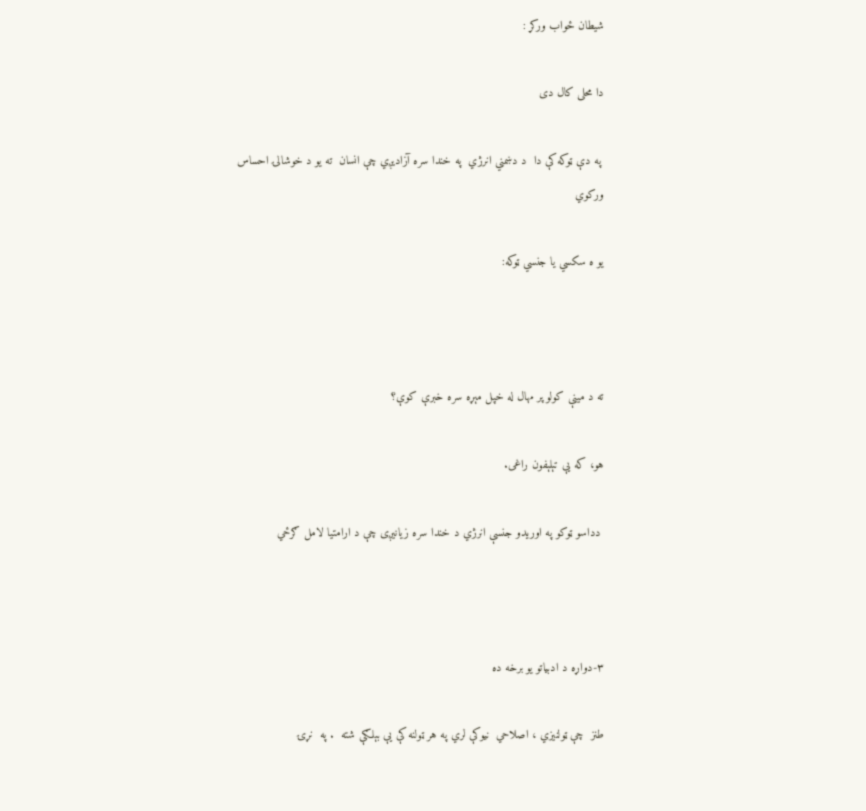شیطان ځواب ورکړ :

دا محلی کال دی

 په دې ټوکه کې دا  د دښمني انرژي  په خندا سره آزادیږي چې انسان  ته یو د خوشالۍ احساس ورکوي

یو ه سکسي یا جنسي ټوکه:



ته د مينې کولو پر مهال له خپل مېړه سره خبرې کوې؟

هو، که یې تېلېفون راغی.

 دداسو ټوکو په اوریدو جنسې انرژي د خندا سره زیانیږی چې د ارامتیا لامل ګرځي



۳-دواړه د ادبیاتو یو برخه ده

طنز  چې ټولنیزي ، اصلاحي  نیوکې لري په هر ټولنه کې يې بېلګې شته  . په  نړۍ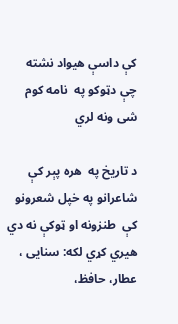کې داسې هیواد نشته چې دټوکو په  نامه کوم شی ونه لري

د تاریخ په  هره پېر کې شاعرانو په خپل شعرونو کې  طنزونه او ټوکې نه دي هیري کړي لکه: سنایی ، عطار، حافظ،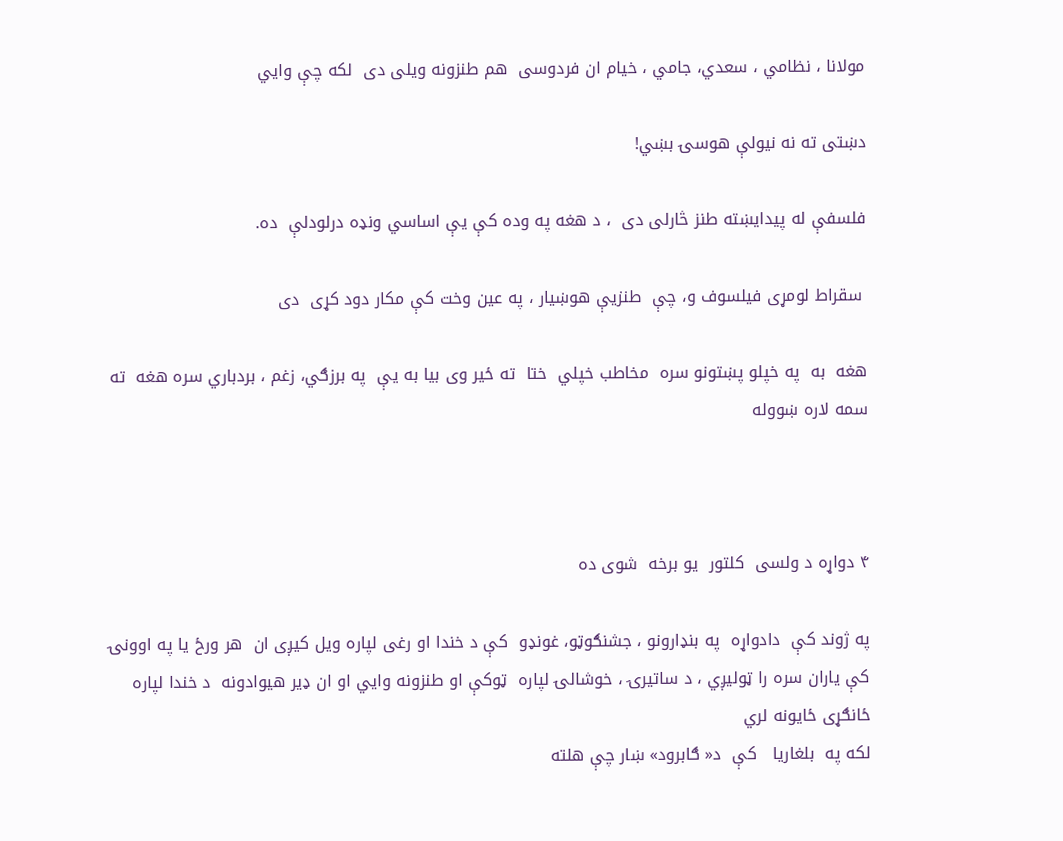مولانا ، نظامي ، سعدي، جامي ، خیام ان فردوسی  هم طنزونه ویلی دی  لکه چې وايي

دښتی ته نه نیولې هوسۍ بښي!

فلسفې له پيدایښته طنز څارلی دی  ، د هغه په وده کې یې اساسي ونډه درلودلې  ده.

 سقراط لومړی فیلسوف و، چې  طنزيې هوښیار ، په عین وخت کې مکار دود کړی  دی

هغه  به  په خپلو پښتونو سره  مخاطب خپلي  ختا  ته ځیر وی بیا به يې  په برزګي، زغم ، بردباري سره هغه  ته سمه لاره ښووله



۴ دواړه د ولسی  کلتور  یو برخه  شوی ده

په ژوند کې  دادواړه  په بنډارونو ، جشنګوټو، غونډو  کې د خندا او رغی لپاره ویل کیږی ان  هر ورځ یا په اوونۍ کې یاران سره را ټولیږي ، د ساتیرۍ ، خوشالۍ لپاره  ټوکې او طنزونه وايي او ان ډیر هیوادونه  د خندا لپاره ځانګړی ځایونه لري
لکه په  بلغاریا   کې  د« ګابرود» ښار چې هلته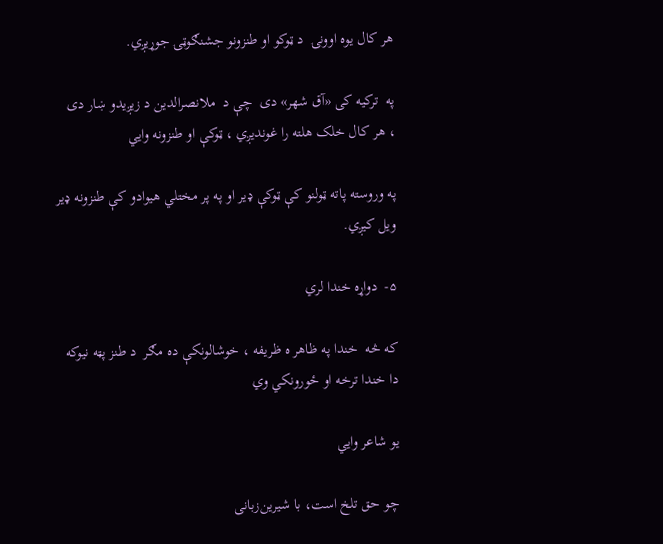هر کال یوه اوونۍ  د ټوکو او طنزونو جشنګوټۍ جوړیږي.

په  ترکیه کی «آق شهر» دی  چې د  ملانصرالدین د زیږیدو ښار دی   ، هر کال خلک هلته را غوندیږي ، ټوکې او طنزونه وايي

په وروسته پاته ټولنو کې ټوکې ډیر او په پر مختلي هیوادو کې طنزونه ډیر ویل کیږي.

۵-  دواړه خندا لري

که څه  خندا په ظاهر ه ظریفه ، خوشالونکې ده مګر  د طنز پټه نیوکه  دا خندا ترخه او ځورونکي وي

یو شاعر وايي

چو حق تلخ است، با شیرین‌زبانی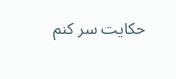حکایت سر کنم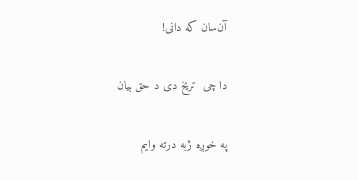آن‌سان که دانی!

دا چی  تریخ دی د حق بیان

په خوږه ژبه درته وایم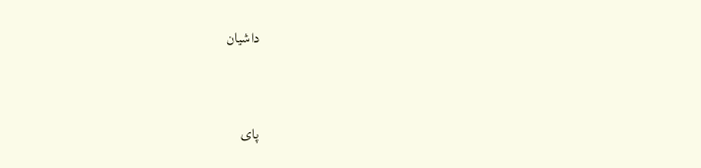داشیان



پای